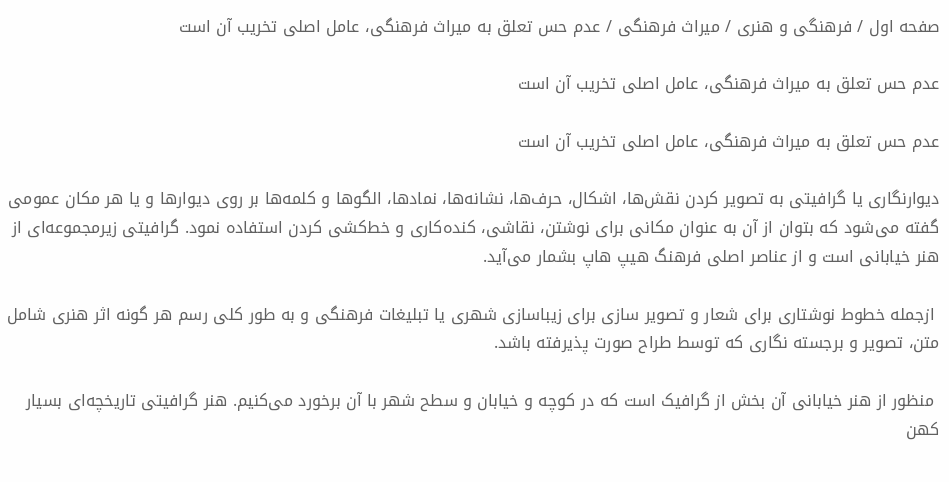صفحه اول / فرهنگی و هنری / میراث فرهنگی / عدم حس تعلق به میراث فرهنگی، عامل اصلی تخریب آن است

عدم حس تعلق به میراث فرهنگی، عامل اصلی تخریب آن است

عدم حس تعلق به میراث فرهنگی، عامل اصلی تخریب آن است

دیوارنگاری یا گرافیتی به تصویر کردن نقش‌ها، اشکال، حرف‌ها، نشانه‌ها، نمادها، الگوها و کلمه‌ها بر روی دیوارها و یا هر مکان عمومی گفته می‌شود که بتوان از آن به عنوان مکانی برای نوشتن، نقاشی، کنده‌کاری و خط‌کشی کردن استفاده نمود. گرافیتی زیرمجموعه‌ای از هنر خیابانی است و از عناصر اصلی فرهنگ هیپ هاپ بشمار می‌آید.

 ازجمله خطوط نوشتاری برای شعار و تصویر سازی برای زیباسازی شهری یا تبلیغات فرهنگی و به طور کلی رسم هر گونه اثر هنری شامل متن، تصویر و برجسته نگاری که توسط طراح صورت پذیرفته باشد.

 منظور از هنر خیابانی آن بخش از گرافیک است که در کوچه و خیابان و سطح شهر با آن برخورد می‌کنیم. هنر گرافیتی تاریخچه‌ای بسیار کهن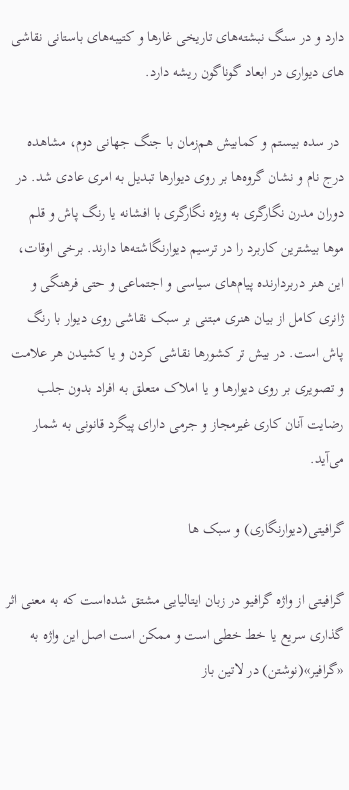دارد و در سنگ ‌نبشته‌های تاریخی غارها و کتیبه‌های باستانی نقاشی های دیواری در ابعاد گوناگون ریشه دارد.

 در سده بیستم و کمابیش هم‌زمان با جنگ جهانی دوم، مشاهده درج نام و نشان گروه‌ها بر روی دیوارها تبدیل به امری عادی شد. در دوران مدرن نگارگری به ویژه نگارگری با افشانه یا رنگ پاش و قلم موها بیشترین کاربرد را در ترسیم دیوارنگاشته‌ها دارند. برخی اوقات، این هنر دربردارنده پیام‌های سیاسی و اجتماعی و حتی فرهنگی و ژانری کامل از بیان هنری مبتنی بر سبک نقاشی روی دیوار با رنگ پاش است. در بیش تر کشورها نقاشی کردن و یا کشیدن هر علامت و تصویری بر روی دیوارها و یا املاک متعلق به افراد بدون جلب رضایت آنان کاری غیرمجاز و جرمی دارای پیگرد قانونی به شمار می‌آید.

گرافیتی(دیوارنگاری) و سبک ها

گرافیتی از واژه گرافیو در زبان ایتالیایی مشتق شده‌است که به معنی اثر گذاری سریع یا خط خطی است و ممکن است اصل این واژه به «گرافیر»(نوشتن) در لاتین باز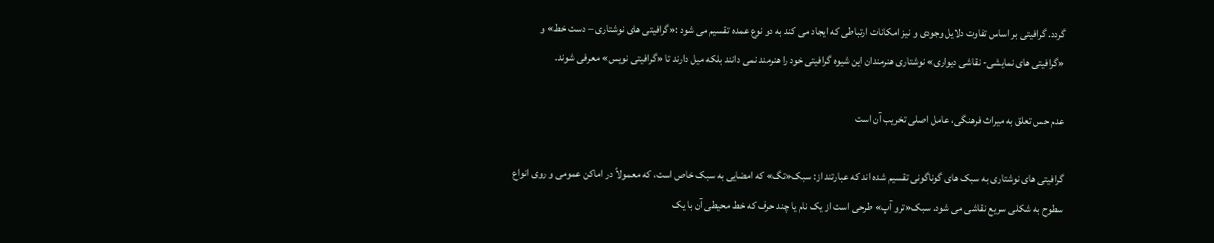گردد. گرافیتی بر اساس تفاوت دلایل وجودی و نیز امکانات ارتباطی که ایجاد می کند به دو نوع عمده تقسیم می شود :«گرافیتی های نوشتاری – دست خط» و «گرافیتی های نمایشی- نقاشی دیواری» نوشتاری هنرمندان این شیوه گرافیتی خود را هنرمند نمی دانند بلکه میل دارند تا «گرافیتی نویس» معرفی شوند.

عدم حس تعلق به میراث فرهنگی، عامل اصلی تخریب آن است

گرافیتی های نوشتاری به سبک های گوناگونی تقسیم شده اند که عبارتند از: سبک«تگ» که امضایی به سبک خاص است، که معمولاً در اماکن عمومی و روی انواع سطوح به شکلی سریع نقاشی می شود. سبک«ترو آپ» طرحی است از یک نام یا چند حرف که خط محیطی آن با یک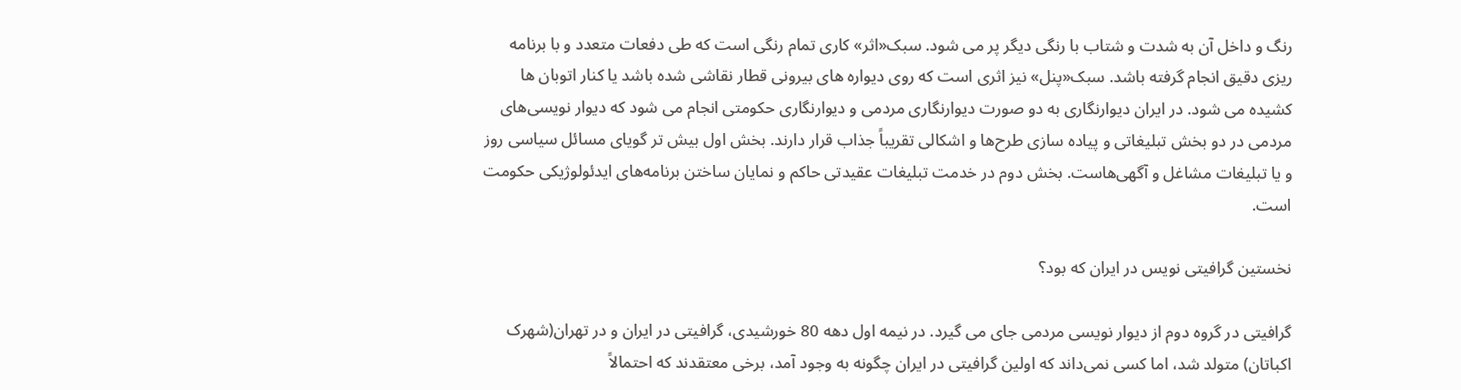رنگ و داخل آن به شدت و شتاب با رنگی دیگر پر می شود. سبک«اثر» کاری تمام رنگی است که طی دفعات متعدد و با برنامه ریزی دقیق انجام گرفته باشد. سبک«پنل» نیز اثری است که روی دیواره های بیرونی قطار نقاشی شده باشد یا کنار اتوبان ها کشیده می شود. در ایران دیوارنگاری به دو صورت دیوارنگاری مردمی و دیوارنگاری حکومتی انجام می شود که دیوار نویسی‌های مردمی در دو بخش تبلیغاتی و پیاده سازی طرح‌ها و اشکالی تقریباً جذاب قرار دارند. بخش اول بیش تر گویای مسائل سیاسی روز و یا تبلیغات مشاغل و آگهی‌هاست. بخش دوم در خدمت تبلیغات عقیدتی حاکم و نمایان ساختن برنامه‌های ایدئولوژیکی حکومت است.

نخستین گرافیتی نویس در ایران که بود؟

گرافیتی در گروه دوم از دیوار نویسی مردمی جای می گیرد. در نیمه اول دهه 80 خورشیدی، گرافیتی در ایران و در تهران(شهرک اکباتان) متولد شد، اما کسی نمی‌داند که اولین گرافیتی در ایران چگونه به وجود آمد، برخی معتقدند که احتمالاً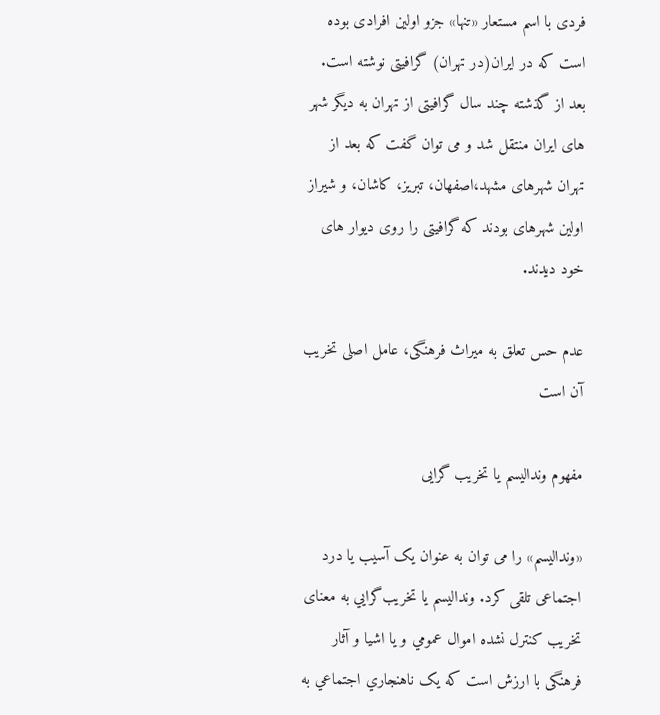فردی با اسم مستعار «تنها» جزو اولین افرادی بوده است که در ایران(در تهران) گرافیتی نوشته است. بعد از گذشته چند سال گرافیتی از تهران به دیگر شهر های ایران منتقل شد و می توان گفت که بعد از تهران شهرهای مشهد،اصفهان، تبریز، کاشان، و شیراز اولین شهرهای بودند که گرافیتی را روی دیوار های خود دیدند.

عدم حس تعلق به میراث فرهنگی، عامل اصلی تخریب آن است

مفهوم وندالیسم یا تخریب گرایی

«وندالیسم» را می توان به عنوان یک آسیب یا درد اجتماعی تلقی کرد. ونداليسم يا تخريب‌گرايي به معنای تخریب کنترل نشده اموال عمومي و یا اشیا و آثار فرهنگی با ارزش است که یک ناهنجاري اجتماعي به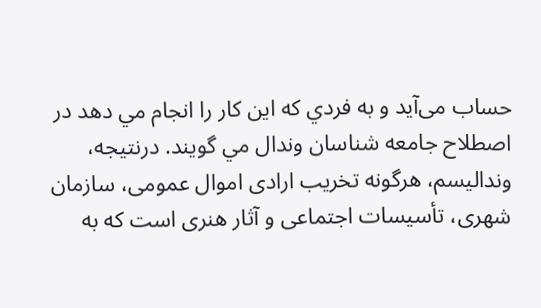حساب می‌آید و به فردي كه اين كار را انجام مي دهد در اصطلاح جامعه شناسان وندال مي گويند. درنتیجه، وندالیسم، هرگونه تخریب ارادی اموال عمومی، سازمان شهری، تأسیسات اجتماعی و آثار هنری است که به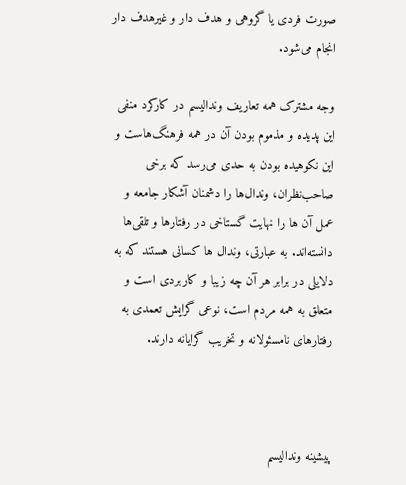صورت فردی یا گروهی و هدف دار و غیرهدف دار انجام می‌شود.

وجه مشترک همه تعاریف وندالیسم در کارکرد منفی این پدیده و مذموم بودن آن در همه فرهنگ‌هاست و این نکوهیده بودن به حدی می‌رسد که برخی صاحب‌نظران، وندال‌ها را دشمنان آشکار جامعه و عمل آن ها را نهایت گستاخی در رفتارها و تلقی‌ها دانسته‌اند. به عبارتی، وندال ها کسانی هستند که به دلایلی در برابر هر آن چه زیبا و کاربردی است و متعلق به همه‌ مردم است، نوعی گرایش تعمدی به رفتارهای نامسئولانه و تخریب گرایانه دارند.



پیشینه وندالیسم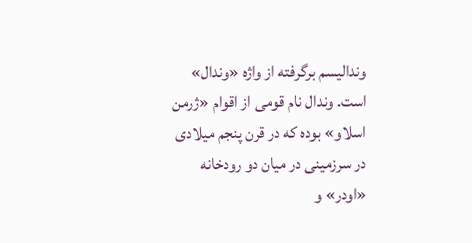وندالیسم برگرفته از واژه «وندال» است. وندال نام قومی از اقوام «ژرمن اسلاو» بوده که در قرن پنجم میلادی در سرزمینی در میان دو رودخانه «اودر» و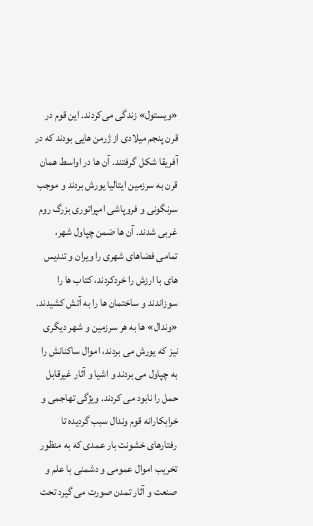«ویستول» زندگی می‌کردند. این قوم در قرن پنجم میلادی از ژرمن هایی بودند که در آفریقا شکل گرفتند. آن ها در اواسط همان قرن به سرزمین ایتالیا یورش بردند و موجب سرنگونی و فروپاشی امپراتوری بزرگ روم غربی شدند. آن ها ضمن چپاول شهر، تمامی فضاهای شهری را ویران و تندیس های با ارزش را خردکردند، کتاب ها را سوزاندند و ساختمان ها را به آتش کشیدند. «وندال» ها به هر سرزمین و شهر دیگری نیز که یورش می بردند، اموال ساکنانش را به چپاول می بردند و اشیا و آثار غیرقابل حمل را نابود می کردند. ویژگی تهاجمی و خرابکارانه قوم وندال سبب گردیده تا رفتارهای خشونت بار عمدی که به منظور تخریب اموال عمومی و دشمنی با علم و صنعت و آثار تمدن صورت می گیرد تحت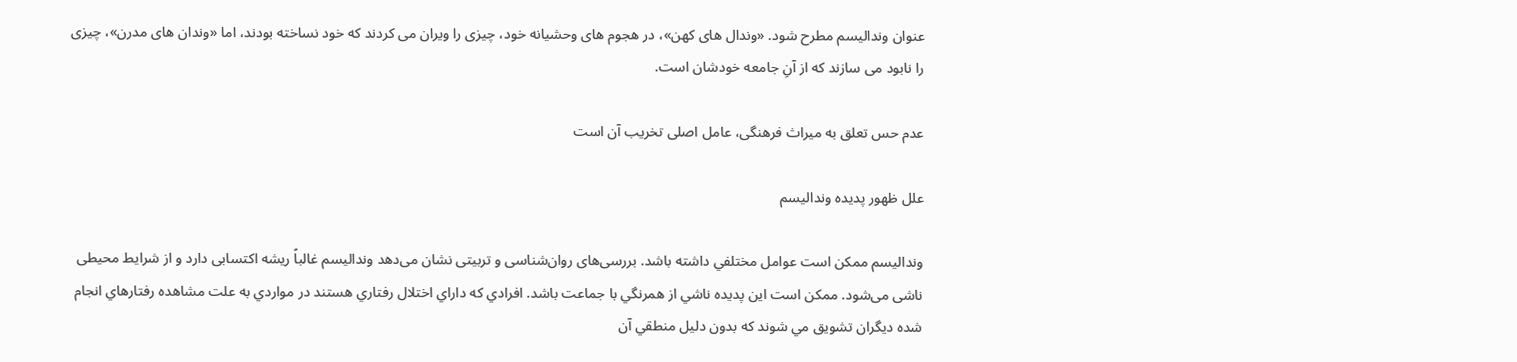عنوان وندالیسم مطرح شود. «وندال های کهن»، در هجوم های وحشیانه خود، چیزی را ویران می کردند که خود نساخته بودند، اما «وندان های مدرن»، چیزی را نابود می سازند که از آنِ جامعه خودشان است.

عدم حس تعلق به میراث فرهنگی، عامل اصلی تخریب آن است

علل ظهور پدیده وندالیسم

ونداليسم ممكن است عوامل مختلفي داشته باشد. بررسی‌های روان‌شناسی و تربیتی نشان می‌دهد وندالیسم غالباً ریشه اكتسابی دارد و از شرایط محیطی ناشی می‌شود. ممكن است اين پديده ناشي از همرنگي با جماعت باشد. افرادي كه داراي اختلال رفتاري هستند در مواردي به علت مشاهده رفتارهاي انجام شده ديگران تشويق مي شوند كه بدون دليل منطقي آن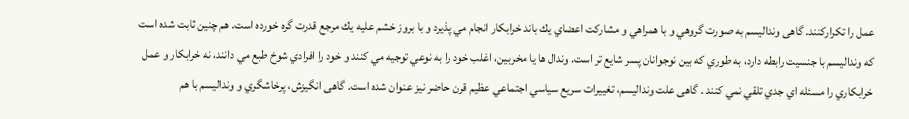عمل را تكراركنند. گاهی ونداليسم به صورت گروهي و با همراهي و مشاركت اعضاي يك باند خرابكار انجام مي پذيرد و با بروز خشم عليه يك مرجع قدرت گره خورده است. هم چنين ثابت شده است كه ونداليسم با جنسیت رابطه دارد، به طوري كه بين نوجوانان پسر شايع تر است. وندال ها يا مخربين، اغلب خود را به نوعي توجيه مي كنند و خود را افرادي شوخ طبع مي دانند، نه خرابكار و عمل خرابكاري را مسئله اي جدي تلقي نمي كنند . گاهی علت ونداليسم، تغييرات سريع سياسي اجتماعي عظيم قرن حاضر نيز عنوان شده است. گاهی انگيزش، پرخاشگري و ونداليسم با هم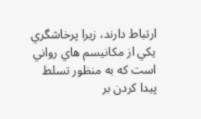ارتباط دارند، زيرا پرخاشگري يكي از مكانيسم هاي رواني است كه به منظور تسلط پيدا كردن بر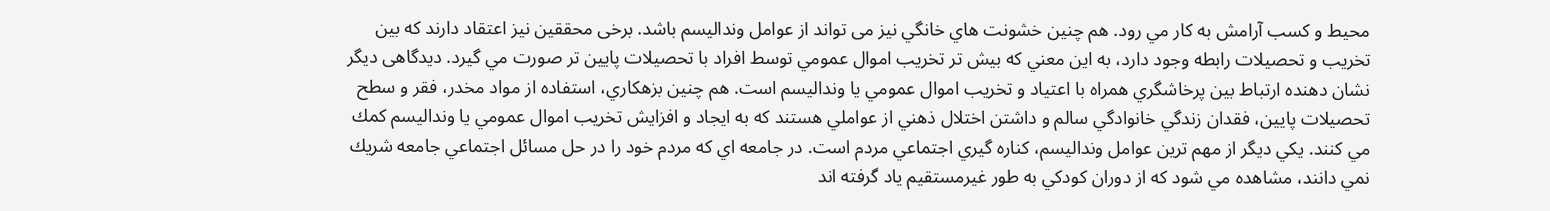محيط و كسب آرامش به كار مي رود. هم چنین خشونت هاي خانگي نیز می تواند از عوامل وندالیسم باشد. برخی محققین نیز اعتقاد دارند که بين تخريب و تحصيلات رابطه وجود دارد، به اين معني كه بيش تر تخريب اموال عمومي توسط افراد با تحصيلات پايين تر صورت مي گيرد. دیدگاهی دیگر نشان دهنده ارتباط بين پرخاشگري همراه با اعتياد و تخريب اموال عمومي يا ونداليسم است. هم چنین بزهكاري، استفاده از مواد مخدر، فقر و سطح تحصيلات پايين، فقدان زندگي خانوادگي سالم و داشتن اختلال ذهني از عواملي هستند كه به ايجاد و افزايش تخريب اموال عمومي يا ونداليسم كمك مي كنند. يكي دیگر از مهم ترين عوامل ونداليسم، كناره گيري اجتماعي مردم است. در جامعه اي كه مردم خود را در حل مسائل اجتماعي جامعه شريك نمي دانند، مشاهده مي شود كه از دوران كودكي به طور غيرمستقيم ياد گرفته اند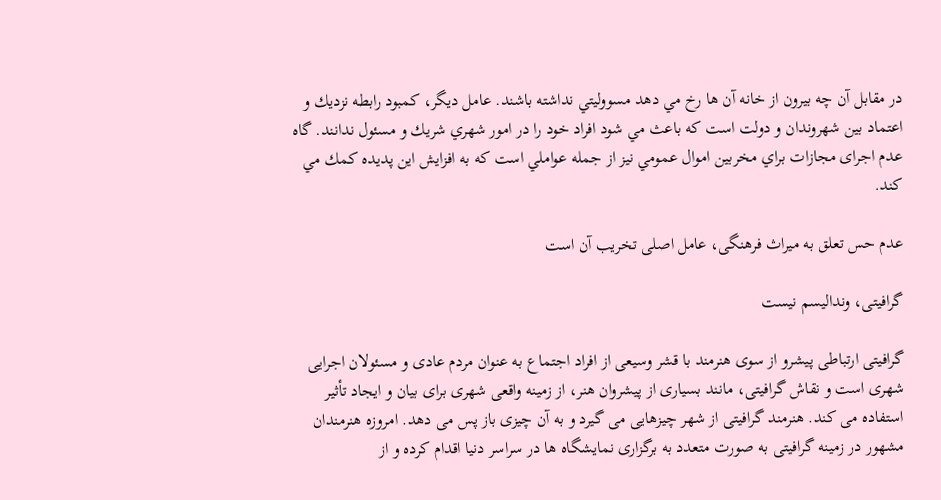در مقابل آن چه بيرون از خانه آن ها رخ مي دهد مسووليتي نداشته باشند. عامل ديگر، كمبود رابطه نزديك و اعتماد بين شهروندان و دولت است كه باعث مي شود افراد خود را در امور شهري شريك و مسئول ندانند. گاه عدم اجرای مجازات براي مخربين اموال عمومي نیز از جمله عواملي است كه به افزايش اين پديده كمك مي كند.

عدم حس تعلق به میراث فرهنگی، عامل اصلی تخریب آن است

گرافیتی، وندالیسم نیست

گرافیتی ارتباطی پیشرو از سوی هنرمند با قشر وسیعی از افراد اجتماع به عنوان مردم عادی و مسئولان اجرایی شهری است و نقاش گرافیتی، مانند بسیاری از پیشروان هنر، از زمینه واقعی شهری برای بیان و ایجاد تأثیر استفاده می کند. هنرمند گرافیتی از شهر چیزهایی می گیرد و به آن چیزی باز پس می دهد. امروزه هنرمندان مشهور در زمینه گرافیتی به صورت متعدد به برگزاری نمایشگاه ها در سراسر دنیا اقدام کرده و از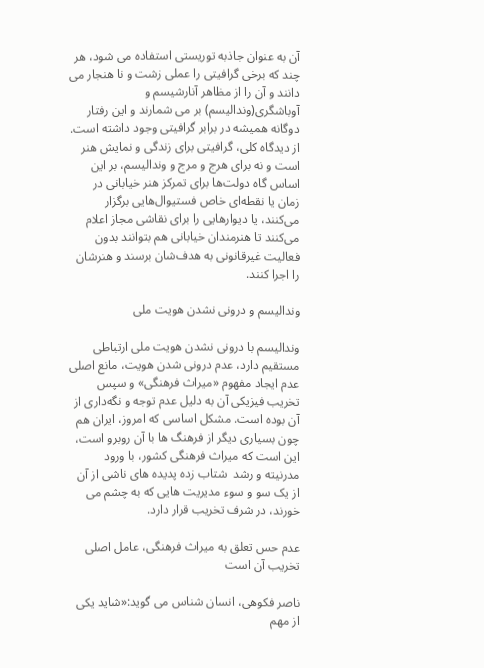آن به عنوان جاذبه توریستی استفاده می شود، هر چند که برخی گرافیتی را عملی زشت و نا هنجار می دانند و آن را از مظاهر آنارشیسم و آوباشگری(وندالیسم) بر می شمارند و این رفتار دوگانه همیشه در برابر گرافیتی وجود داشته است. از دیدگاه کلی، گرافیتی برای زندگی و نمایش هنر است و نه برای هرج و مرج و وندالیسم، بر این اساس گاه دولت‌ها برای تمرکز هنر خیابانی در زمان یا نقطه‌ای خاص فستیوال‌هایی برگزار می‌کنند، یا دیوارهایی را برای نقاشی مجاز اعلام می‌کنند تا هنرمندان خیابانی هم بتوانند بدون فعالیت غیرقانونی به هدف‌شان برسند و هنرشان را اجرا کنند.

وندالیسم و درونی نشدن هویت ملی

وندالیسم با درونی نشدن هویت ملی ارتباطی مستقیم دارد، عدم درونی شدن هویت، مانع اصلی عدم ایجاد مفهوم «میراث فرهنگی» و سپس تخریب فیزیکی آن به دلیل عدم توجه و نگه‌داری از آن بوده است. مشکل اساسی که امروز، ایران هم چون بسیاری دیگر از فرهنگ ها با آن روبرو است، این است که میراث فرهنگی کشور، با ورود مدرنیته و رشد  شتاب زده پدیده های ناشی از آن از یک سو و سوء مدیریت هایی که به چشم می خورند، در شرف تخریب قرار دارد.

عدم حس تعلق به میراث فرهنگی، عامل اصلی تخریب آن است

ناصر فکوهی، انسان شناس می گوید:«شاید یکی از مهم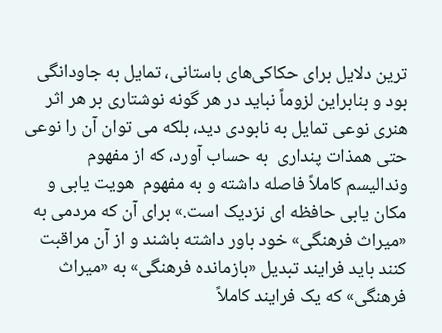ترین دلایل برای حکاکی‌های باستانی، تمایل به جاودانگی بود و بنابراین لزوماً نباید در هر گونه نوشتاری بر هر اثر هنری نوعی تمایل به نابودی دید، بلکه می توان آن را نوعی حتی همذات پنداری  به حساب آورد، که از مفهوم وندالیسم کاملاً فاصله داشته و به مفهوم  هویت یابی و مکان یابی حافظه ای نزدیک است.» برای آن که مردمی به «میراث فرهنگی» خود باور داشته باشند و از آن مراقبت کنند باید فرایند تبدیل «بازمانده فرهنگی» به «میراث فرهنگی» که یک فرایند کاملاً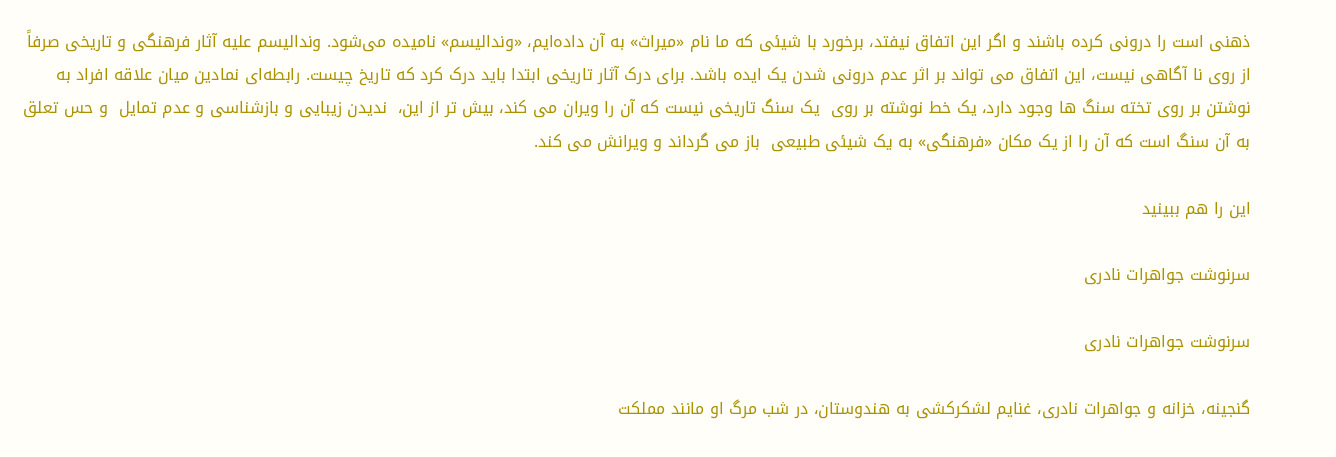ذهنی است را درونی کرده باشند و اگر این اتفاق نیفتد، برخورد با شیئی که ما نام «میراث» به آن داده‌ایم، «وندالیسم» نامیده می‌شود. وندالیسم علیه آثار فرهنگی و تاریخی صرفاً از روی نا آگاهی نیست، این اتفاق می تواند بر اثر عدم درونی شدن یک ایده باشد. برای درک آثار تاریخی ابتدا باید درک کرد که تاریخ چیست. رابطه‌ای نمادین میان علاقه افراد به نوشتن بر روی تخته سنگ ها وجود دارد، یک خط نوشته بر روی  یک سنگ تاریخی نیست که آن را ویران می کند، بیش تر از این،  ندیدن زیبایی و بازشناسی و عدم تمایل  و حس تعلق به آن سنگ است که آن را از یک مکان «فرهنگی» به یک شیئی طبیعی  باز می گرداند و ویرانش می کند.

این را هم ببینید

سرنوشت جواهرات نادری

سرنوشت جواهرات نادری

گنجینه، خزانه و جواهرات نادری، غنایم لشکرکشی به هندوستان، در شب مرگ او مانند مملکت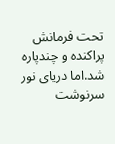تحت فرمانش پراکنده و چندپاره شد.اما دریای نور سرنوشت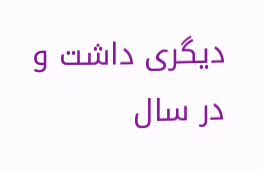دیگری داشت و در سال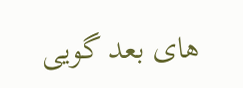های بعد گویی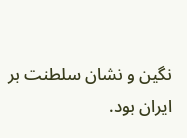نگین و نشان سلطنت بر ایران بود.